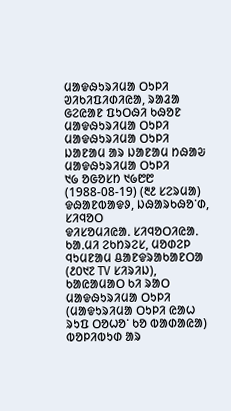ᱢᱟᱫᱷᱩᱨᱤᱢᱟ ᱛᱩᱞᱤ
ᱣᱤᱠᱤᱯᱤᱰᱤᱭᱟ, ᱨᱟᱲᱟ ᱜᱮᱭᱟᱱ ᱯᱩᱛᱷᱤ ᱠᱷᱚᱱ
ᱢᱟᱫᱷᱩᱨᱤᱢᱟ ᱛᱩᱞᱤ
ᱢᱟᱫᱷᱩᱨᱤᱢᱟ ᱛᱩᱞᱤ
ᱡᱟᱱᱟᱢ ᱟᱨ ᱡᱟᱱᱟᱢ ᱴᱷᱟᱶ ᱢᱟᱫᱷᱩᱨᱤᱢᱟ ᱛᱩᱞᱤ
᱑᱙ ᱚᱜᱚᱥᱴ ᱑᱙᱘᱘ (1988-08-19) (᱓᱒ ᱥᱮᱨᱢᱟ)
ᱫᱷᱟᱱᱵᱟᱫᱽ, ᱡᱷᱟᱨᱠᱷᱚᱸᱰ, ᱥᱤᱧᱚᱛ
ᱫᱤᱥᱚᱢᱤᱭᱟᱹ ᱥᱤᱧᱚᱛᱤᱭᱟᱹ
ᱠᱟᱹᱢᱤ ᱮᱠᱴᱨᱮᱥ, ᱢᱚᱰᱮᱞ
ᱧᱩᱢᱱᱟᱢ ᱪᱟᱱᱫᱨᱟᱠᱟᱱᱛᱟ (᱒᱐᱑᱗ TV ᱥᱤᱨᱤᱡ), ᱠᱟᱭᱟᱢᱟᱛ ᱠᱤ ᱨᱟᱛ
ᱢᱟᱫᱷᱩᱨᱤᱢᱟ ᱛᱩᱞᱤ (ᱢᱟᱫᱩᱨᱤᱢᱟ ᱛᱩᱞᱤ ᱭᱟᱦ ᱨᱩᱯ ᱛᱚᱦᱚᱸ ᱠᱚ ᱵᱟᱰᱟᱭᱟ) ᱵᱚᱞᱤᱵᱩᱰ ᱟᱨ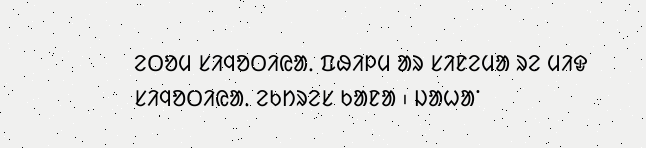ᱮᱛᱚᱢ ᱥᱤᱧᱚᱛᱤᱭᱟᱹ ᱯᱷᱤᱞᱢ ᱟᱨ ᱥᱤᱱᱮᱢᱟ ᱨᱮ ᱢᱤᱫ ᱥᱤᱧᱚᱛᱤᱭᱟᱹ ᱮᱠᱴᱨᱮᱥ ᱠᱟᱱᱟ ᱾ ᱡᱟᱦᱟᱸ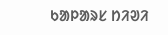ᱠᱟᱞᱟᱨᱥ ᱴᱤᱣᱤ